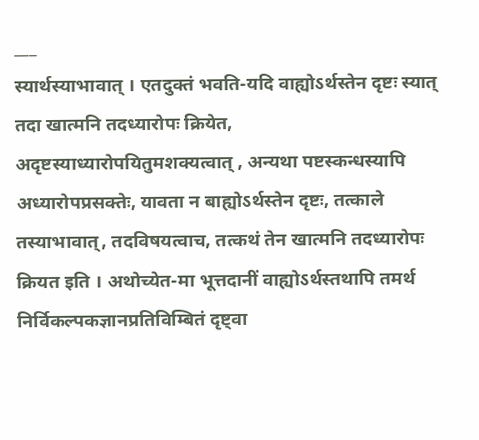___
स्यार्थस्याभावात् । एतदुक्तं भवति-यदि वाह्योऽर्थस्तेन दृष्टः स्यात् तदा खात्मनि तदध्यारोपः क्रियेत, अदृष्टस्याध्यारोपयितुमशक्यत्वात् , अन्यथा पष्टस्कन्धस्यापि अध्यारोपप्रसक्तेः, यावता न बाह्योऽर्थस्तेन दृष्टः, तत्काले तस्याभावात्, तदविषयत्वाच, तत्कथं तेन खात्मनि तदध्यारोपः क्रियत इति । अथोच्येत-मा भूत्तदानीं वाह्योऽर्थस्तथापि तमर्थ निर्विकल्पकज्ञानप्रतिविम्बितं दृष्ट्वा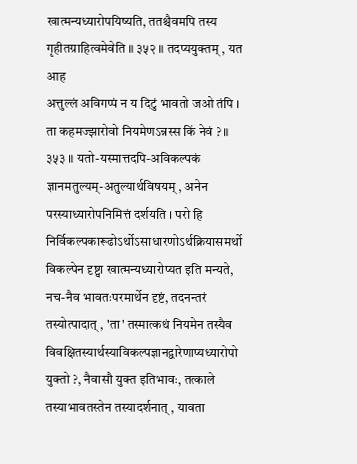खात्मन्यध्यारोपयिष्यति, ततश्चैवमपि तस्य गृहीतग्राहित्वमेवेति ॥ ३५२ ॥ तदप्ययुक्तम् , यत आह
अत्तुल्लं अविगप्पं न य दिटुं भावतो जओ तंपि ।
ता कहमज्झारोवो नियमेणऽन्नस्स किं नेवं ? ॥ ३५३ ॥ यतो-यस्मात्तदपि-अविकल्पकं ज्ञानमतुल्यम्-अतुल्यार्थविषयम् , अनेन परस्याध्यारोपनिमित्तं दर्शयति । परो हि निर्विकल्पकारूढोऽर्थोऽसाधारणोऽर्थक्रियासमर्थो विकल्पेन दृष्ट्वा खात्मन्यध्यारोप्यत इति मन्यते, नच-नैव भावतःपरमार्थेन दृष्टं, तदनन्तरं तस्योत्पादात् , 'ता' तस्मात्कथं नियमेन तस्यैव विवक्षितस्यार्थस्याविकल्पज्ञानद्वारेणाप्यध्यारोपो युक्तो ?, नैवासौ युक्त इतिभावः, तत्काले तस्याभावतस्तेन तस्यादर्शनात् , यावता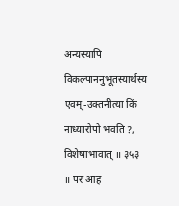अन्यस्यापि विकल्पाननुभूतस्यार्थस्य एवम्-उक्तनीत्या किं नाध्यारोपो भवति ?, विशेषाभावात् ॥ ३५३ ॥ पर आह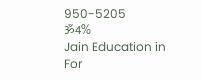950-5205
ॐ4%
Jain Education in
For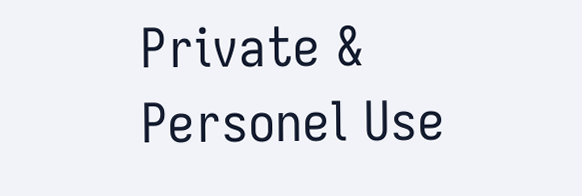Private & Personel Use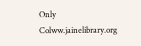Only
Colww.jainelibrary.org